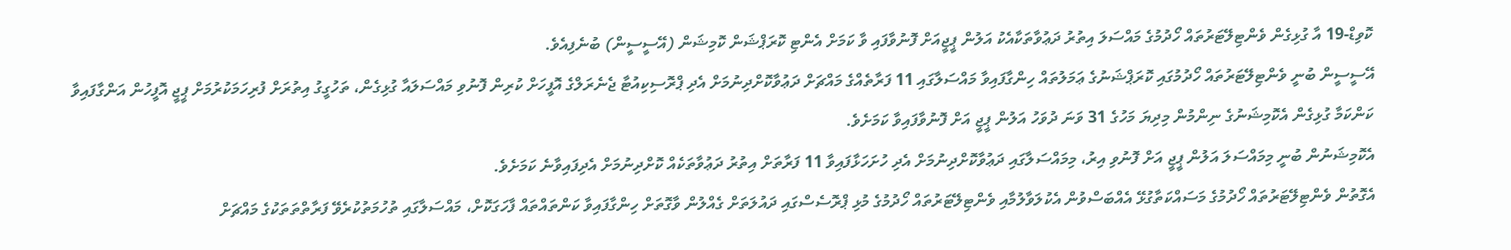ކޮވިޑް-19 އާ ގުޅިގެން ވެންޓިލޭޓަރުތައް ހޯދުމުގެ މައްސަލަ އިތުރު ދަޢުވާތަކާއެކު އަލުން ޕީޖީއަށް ފޮނުވާފައި ވާ ކަމަށް އެންޓި ކޮރަޕްޝަން ކޮމިޝަން (އޭސީސީން) ބުނެފިއެވެ.
އޭސީސީން ބުނީ ވެންޓިލޭޓަރުތައް ހޯދުމުގައި ކޮރަޕްޝަނުގެ ޢަމަލުތައް ހިންގާފައިވާ މައްސަލާގައި 11 ފަރާތެއްގެ މައްޗަށް ދަޢުވާކޮށްދިނުމަށް އެދި ޕްރޮސިކިއުޓާ ޖެނެރަލްގެ އޮފީހަށް ކުރިން ފޮނުވި މައްސަލައާ ގުޅިގެން، ތަހުގީގު އިތުރަށް ފުރިހަމަކުރުމަށް ޕީޖީ އޮފީހުން އަންގާފައިވާ ކަންކަމާ ގުޅިގެން އެކޮމިޝަނުގެ ނިންމުން މިދިޔަ މަހުގެ 31 ވަނަ ދުވަހު އަލުން ޕީޖީ އަށް ފޮނުވާފައިވާ ކަމަށެވެ.
އެކޮމިޝަނުން ބުނީ މިމައްސަލަ އަލުން ޕީޖީ އަށް ފޮނުވި އިރު، މިމައްސަލާގައި ދަޢުވާކޮށްދިނުމަށް އެދި ހުށަހަޅާފައިވާ 11 ފަރާތަށް އިތުރު ދަޢުވާތަކެއް ކޮށްދިނުމަށް އެދިފައިވާނެ ކަމަށެވެ.
އެގޮތުން ވެންޓިލޭޓަރުތައް ހޯދުމުގެ މަސައްކަތާގުޅޭ އެއްބަސްވުން އެކުލަވާލުމާއި ވެންޓިލޭޓަރުތައް ހޯދުމުގެ މުޅި ޕްރޮސެސްގައި ދައުލަތަށް ގެއްލުން ވާގޮތަށް ހިންގާފައިވާ ކަންތައްތައް ފާހަގަކޮށް، މައްސަލާގައި ތުހުމަތުކުރެވޭ ފަރާތްތަތަކުގެ މައްޗަށް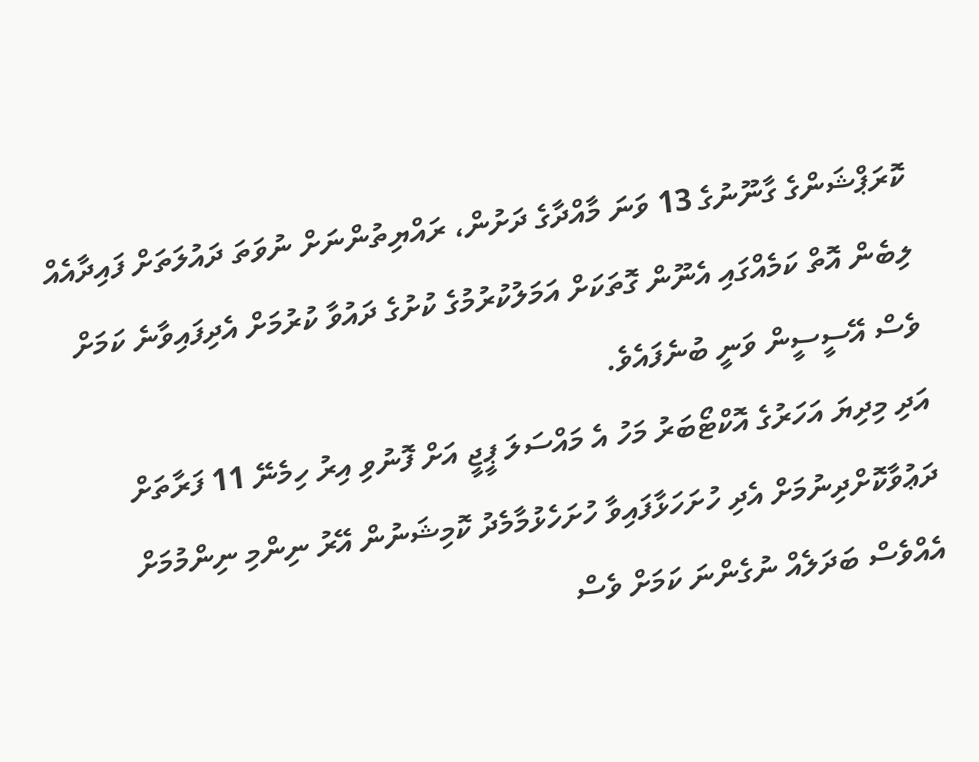ކޮރަޕްޝަންގެ ގާނޫނުގެ 13 ވަނަ މާއްދާގެ ދަށުން، ރައްޔިތުންނަށް ނުވަތަ ދައުލަތަށް ފައިދާއެއް ލިބެން އޮތް ކަމެއްގައި އެނޫން ގޮތަކަށް އަމަލުކުރުމުގެ ކުށުގެ ދައުވާ ކުރުމަށް އެދިފައިވާނެ ކަމަށް ވެސް އޭސީސީން ވަނީ ބުނެފައެވެ.
އަދި މިދިޔަ އަހަރުގެ އޮކްޓޯބަރު މަހު އެ މައްސަލަ ޕީޖީ އަށް ފޮނުވި އިރު ހިމެނޭ 11 ފަރާތަށް ދަޢުވާކޮށްދިނުމަށް އެދި ހުށަހަޅާފައިވާ ހުށަހެޅުމާމެދު ކޮމިޝަނުން އޭރު ނިންމި ނިންމުމަށް އެއްވެސް ބަދަލެއް ނުގެންނަ ކަމަށް ވެސް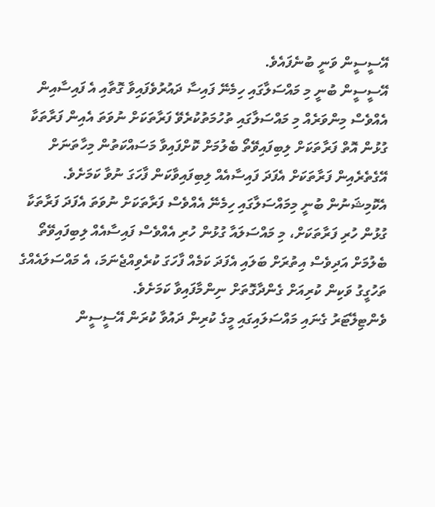އޭސީސީން ވަނީ ބުނެފައެވެ.
އޭސީސީން ބުނީ މި މައްސަލާގައި ހިމެނޭ ފައިސާ ދައުރުވެފައިވާ ގޮތާއި އެ ފައިސާއިން އެއްވެސް މިންވަރެއް މި މައްސަލާގައި ތުހުމަތުކުރެވޭ ފަރާތަކަށް ނުވަތަ އެއިން ފަރާތަކާ ގުޅުން އޮތް ފަރާތަކަށް ލިބިފައިވޭތޯ ބެލުމަށް ކޮށްފައިވާ މަސައްކަތުން މިހާތަނަށް އޭގެތެރެއިން ފަރާތަކަށް އެފަދަ ފައިސާއެއް ލިބިފައިވާކަން ފާހަގަ ނުވާ ކަމަށެވެ.
އެކޮމިޝަނުން ބުނީ މިމައްސަލާގައި ހިމެނޭ އެއްވެސް ފަރާތަކަށް ނުވަތަ އެފަދަ ފަރާތަކާ ގުޅުން ހުރި ފަރާތަކަށް، މި މައްސަލައާ ގުޅުން ހުރި އެއްވެސް ފައިސާއެއް ލިބިފައިވޭތޯ ބެލުމަށް އަދިވެސް އިތުރަށް ބަލައި އެފަދަ ކަމެއް ފާހަގަ ކުރެވިއްޖެނަމަ، އެ މައްސަލައެއްގެ ތަހުގީގު ވަކިން ކުރިއަށް ގެންދާގޮތަށް ނިންމާފައިވާ ކަމަށެވެ.
ވެންޓިލޭޓަރު ގެނައި މައްސަލައިގައި މީގެ ކުރިން ދައުވާ ކުރަން އޭސީސީން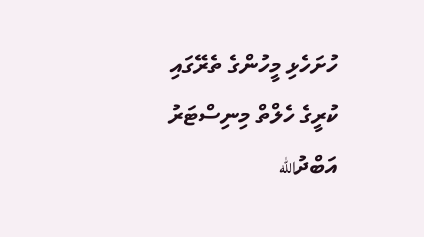ހުށަހެޅި މީހުންގެ ތެރޭގައި ކުރީގެ ހެލްތް މިނިސްޓަރު އަބްދުالله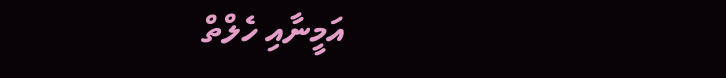އަމީނާއި ހެލްތް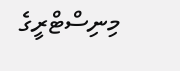މިނިސްޓްރީގެ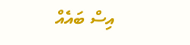އިސް ބައެއް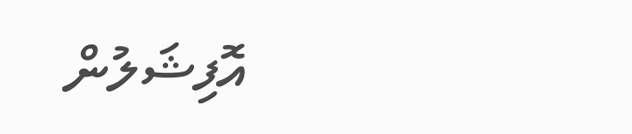އޮފިޝަލުން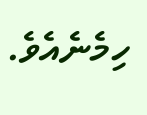ހިމެނެއެވެ.